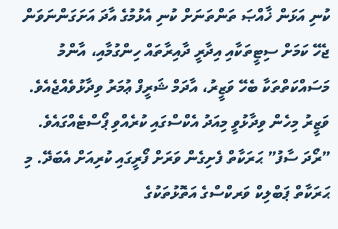ކުނި އަޅަން ޚާއްޞަ ތަންތަނަށް ކުނި އެޅުމުގެ އާދަ އަށަގަންނަވަން ޖެހޭ ކަމަށް ސިޓީތަކާއި އިދާރީ ދާއިރާތައް ހިންގުމާއި، އާންމު މަސައްކަތްތަކާ ބެހޭ ވަޒީރު، އާދަމް ޝަރީފް ޢުމަރު ވިދާޅުވެއްޖެއެވެ.
ވަޒީރު މިހެން ވިދާޅުވީ މިއަދު އެކްސްގައި ކުރެއްވި ޕޯސްޓެއްގައެވެ.
”ރޯދަ ސާފު” ޙަރަކާތް ފެށިގެން ވަރަށް ފޯރީގައި ކުރިއަށް އެބަދޭ. މި ޙަރަކާތް ޕަބްލިކް ވަރކްސްގެ އަތޮޅުތަކުގެ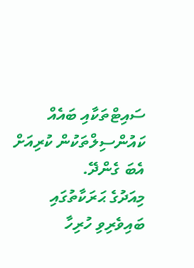ސައިޓްތަކާއި ބައެއް ކައުންސިލްތަކުން ކުރިއަށް އެބަ ގެންދޭ.
މިއަދުގެ ޙަރަކާތުގައި ބައިވެރިވި ހުރިހާ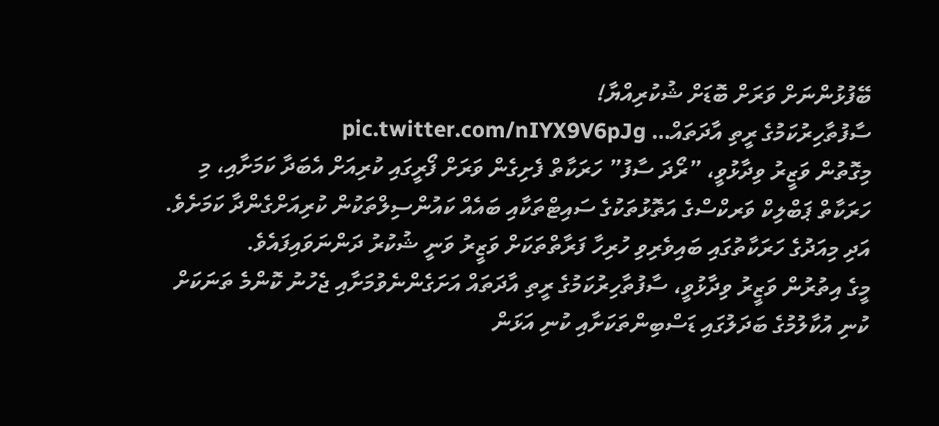ބޭފުޅުންނަށް ވަރަށް ބޮޑަށް ޝުކުރިއްޔާ!
ސާފުތާހިރުކަމުގެ ރީތި އާދަތައް… pic.twitter.com/nIYX9V6pJg
މިގޮތުން ވަޒީރު ވިދާޅުވީ، ”ރޯދަ ސާފު” ހަރަކާތް ފެށިގެން ވަރަށް ފޯރީގައި ކުރިއަށް އެބަދާ ކަމަށާއި، މި ހަރަކާތް ޕަބްލިކް ވަރކްސްގެ އަތޮޅުތަކުގެ ސައިޓްތަކާއި ބައެއް ކައުންސިލްތަކުން ކުރިއަށްގެންދާ ކަމަށެވެ. އަދި މިއަދުގެ ހަރަކާތުގައި ބައިވެރިވި ހުރިހާ ފަރާތްތަކަށް ވަޒީރު ވަނީ ޝުކުރު ދަންނަވައިފައެވެ.
މީގެ އިތުރުން ވަޒީރު ވިދާޅުވީ، ސާފުތާހިރުކަމުގެ ރީތި އާދަތައް އަށަގެންނެވުމަށާއި ޖެހުނު ކޮންމެ ތަނަކަށް ކުނި އުކާލުމުގެ ބަދަލުގައި ޑަސްބިންތަކަށާއި ކުނި އަޅަން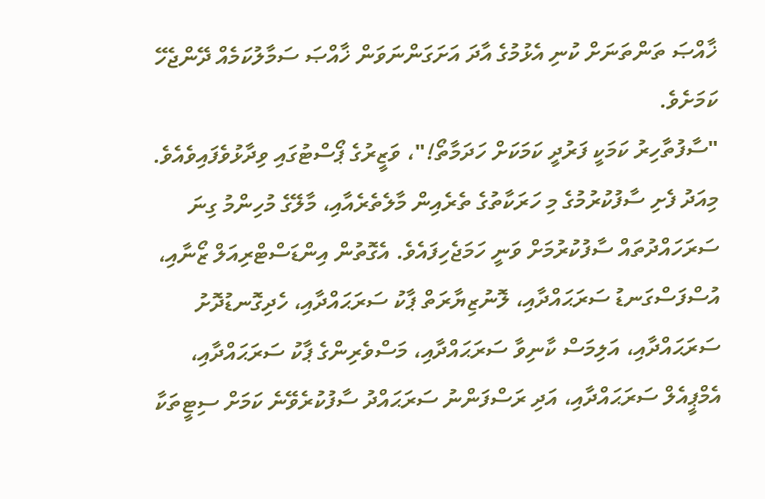ޚާއްޞަ ތަންތަނަށް ކުނި އެޅުމުގެ އާދަ އަށަގަންނަވަން ޚާއްޞަ ސަމާލުކަމެއް ދޭންޖެހޭ ކަމަށެވެ.
"ސާފުތާހިރު ކަމަކީ ފަރުދީ ކަމަކަށް ހަދަމާތޯ!"، ވަޒީރުގެ ޕޯސްޓުގައި ވިދާޅުވެފައިވެއެވެ.
މިއަދު ފެށި ސާފުކުރުމުގެ މި ހަރަކާތުގެ ތެރެއިން މާލެތެރެއާއި، މާލޭގެ މުހިންމު ގިނަ ސަރަހައްދުތައް ސާފުކުރުމަށް ވަނީ ހަމަޖެހިފައެވެ. އެގޮތުން އިންޑަސްޓްރިއަލް ޒޯނާއި، އުސްފަސްގަނޑު ސަރަޙައްދާއި، ލޮނުޒިޔާރަތް ޕާކު ސަރަޙައްދާއި، ހެދިގޮނޑުދޮށު ސަރަޙައްދާއި، އަލިމަސް ކާނިވާ ސަރަޙައްދާއި، މަސްވެރިންގެ ޕާކު ސަރަޙައްދާއި، އެމްޕީއެލް ސަރަޙައްދާއި، އަދި ރަސްފަންނު ސަރަޙައްދު ސާފުކުރެވޭނެ ކަމަށް ސިޓީތަކާ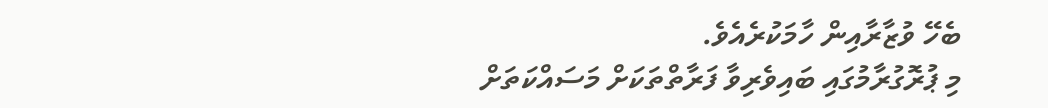ބެހޭ ވުޒާރާއިން ހާމަކުރެއެވެ.
މި ޕުރޮގުރާމުގައި ބައިވެރިވާ ފަރާތްތަކަށް މަސައްކަތަށް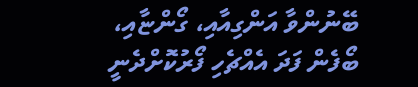ބޭނުންވާ އަންގިއާއި، ގޯންޏާއި، ބޯފެން ފަދަ އެއްޗެހި ފޯރުކޮށްދެނީ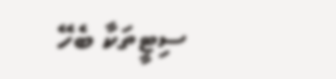ސިޓީތަކާ ބެހޭ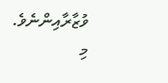ވުޒާރާއިންނެވެ.
މި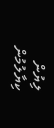ލިޔުން ކިޔާލުމުން